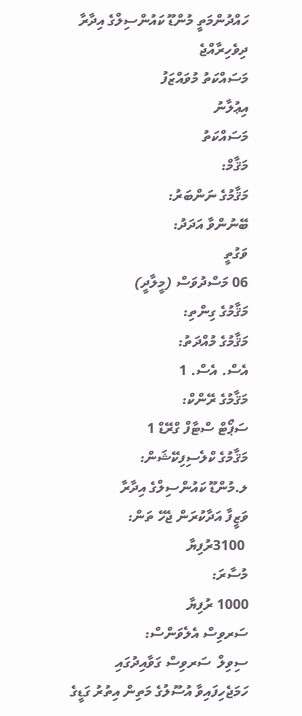ހައްދުންމަތީ މުންޑޫ ކައުންސިލްގެ އިދާރާ
ދިވެހިރާއްޖެ
މަސައްކަތު މުވައްޒަފު
އިޢުލާނު
މަސައްކަތު
މަޤާމް:
މަޤާމުގެ ނަންބަރު:
ބޭނުންވާ އަދަދު:
ވަގުތީ
06 މަސްދުވަސް (މީލާދީ)
މަޤާމުގެ ގިންތި:
މަޤާމުގެ މުއްދަތު:
އެސް. އެސް. 1
މަޤާމުގެ ރޭންކް:
ސަޕޯޓް ސްޓާފް ގްރޭޑް 1
މަޤާމުގެ ކްލެސިފިކޭޝަން:
ލ.މުންޑޫ ކައުންސިލްގެ އިދާރާ
ވަޒީފާ އަދާކުރަން ޖެހޭ ތަން:
 3100ރުފިޔާ
މުސާރަ:
1000 ރުފިޔާ
ސަރވިސް އެލެވަންސް:
ސިވިލް  ސަރވިސް ގަވާއިދުގައި ހަމަޖެހިފައިވާ އުސޫލުގެ މަތިން އިތުރު ގަޑީގެ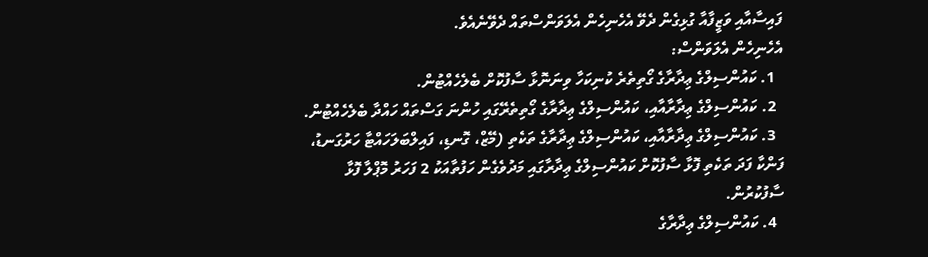ފައިސާއާއި ވަޒީފާއާ ގުޅިގެން ދެވޭ އެހެނިހެން އެލަވަންސްތައް ދެވޭނެއެވެ.
އެހެނިހެން އެލަވަންސް:
  1. ކައުންސިލްގެ ޢިދާރާގެ ގޯތިތެރެ ކުނިކަހާ ވިނަނޮޅާ ސާފުކޮށް ބެލެހެއްޓުން.
  2. ކައުންސިލްގެ ޢިދާރާއާއި، ކައުންސިލްގެ ޢިދާރާގެ ގޯތިތެރޭގައި ހުންނަ ގަސްތައް ހައްދާ ބެލެހެއްޓުން.
  3. ކައުންސިލްގެ ޢިދާރާއާއި، ކައުންސިލްގެ ޢިދާރާގެ ތަކެތި (މޭޒް، ގޮނޑި، ފައިލްބަލަހައްޓާ ހަރުގަނޑު، ފަންކާ ފަދަ ތަކެތި ފޮޅާ ސާފުކޮށް ކައުންސިލްގެ ޢިދާރާގައި މަދުވެގެން ހަފުތާއަކު 2 ފަހަރު މޮޕްލާ ފޮޅާ ސާފުކުރުން.
  4. ކައުންސިލްގެ ޢިދާރާގެ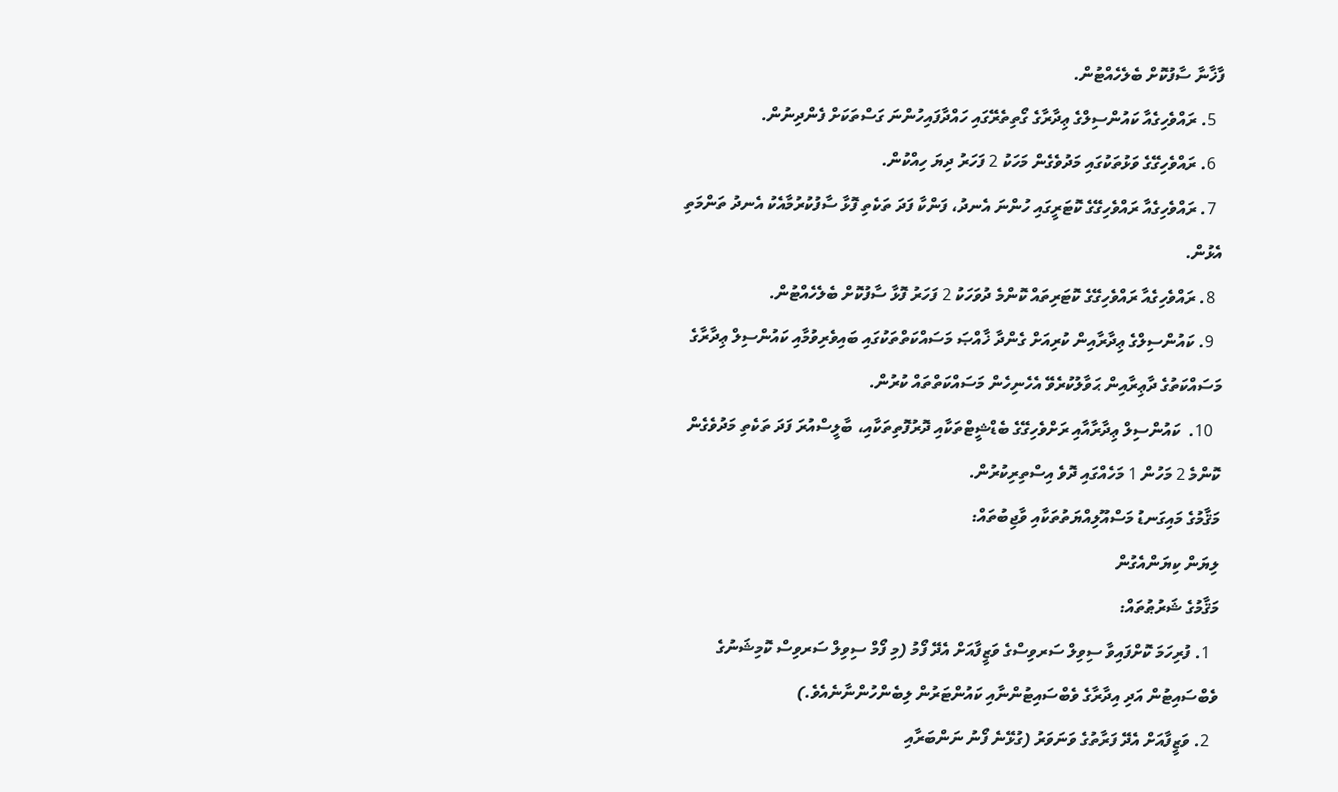ފާޚާނާ ސާފުކޮށް ބެލެހެއްޓުން.
  5. ރައްވެހިގެއާ ކައުންސިލްގެ ޢިދާރާގެ ގޯތިތެރޭގައި ހައްދާފައިހުންނަ ގަސްތަކަށް ފެންދިނުން.
  6. ރައްވެހިގޭގެ ވަޅުތަކުގައި މަދުވެގެން މަހަކު 2 ފަހަރު ދިޔަ ހިއްކުން.
  7. ރައްވެހިގެއާ ރައްވެހިގޭގެ ކޮޓަރީގައި ހުންނަ އެނދު، ފަންކާ ފަދަ ތަކެތި ފޮޅާ ސާފުކުރުމާއެކު އެނދު ތަންމަތި އެޅުން.
  8. ރައްވެހިގެއާ ރައްވެހިގޭގެ ކޮޓަރިތައް ކޮންމެ ދުވަހަކު 2 ފަހަރު ފޮޅާ ސާފުކޮށް ބެލެހެއްޓުން.
  9. ކައުންސިލްގެ ޢިދާރާއިން ކުރިއަށް ގެންދާ ޚާއްޞަ މަސައްކަތްތަކުގައި ބައިވެރިވުމާއި ކައުންސިލް ޢިދާރާގެ މަސައްކަތުގެ ދާޢިރާއިން ޙަވާލުކުރެވޭ އެހެނިހެން މަސައްކަތްތައް ކުރުން.
  10.  ކައުންސިލް ޢިދާރާއާއި ރަށްވެހިގޭގެ ބެޑްޝީޓްތަކާއި ދޮރުފޮތިތަކާއި، ބާލީސްއުރަ ފަދަ ތަކެތި މަދުވެގެން ކޮންމެ 2 މަހުން 1 މަހެއްގައި ދޮވެ އިސްތިރިކުރުން.
މަޤާމުގެ މައިގަނޑު މަސްއޫލިއްޔަތުތަކާއި ވާޖިބުތައް:
ލިޔަން ކިޔަންއެގުން
މަޤާމުގެ ޝަރުޠުތައް:
  1. ފުރިހަމަ ކޮށްފައިވާ ސިވިލް ސަރވިސްގެ ވަޒީފާއަށް އެދޭ ފޯމު (މި ފޯމް ސިވިލް ސަރވިސް ކޮމިޝަނުގެ ވެބްސައިޓުން އަދި އިދާރާގެ ވެބްސައިޓުންނާއި ކައުންޓަރުން ލިބެންހުންނާނެއެވެ.)
  2. ވަޒީފާއަށް އެދޭ ފަރާތުގެ ވަނަވަރު (ގުޅޭނެ ފޯނު ނަންބަރާއި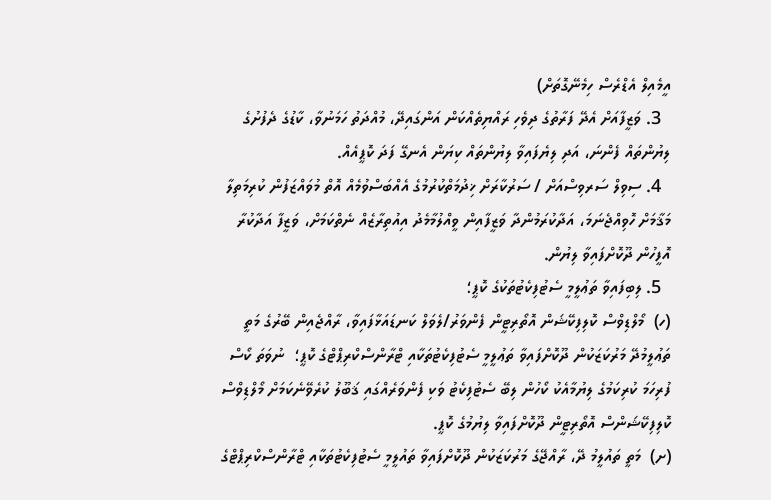އީމެއިލް އެޑްރެސް ހިމެނޭގޮތަށް)
  3. ވަޒީފާއަށް އެދޭ ފަރާތުގެ ދިވެހި ރައްޔިތެއްކަން އަންގައިދޭ، މުއްދަތު ހަމަނުވާ، ކާޑުގެ ދެފުށުގެ ލިޔުންތައް ފެންނަ، އަދި ލިޔެފައިވާ ލިޔުންތައް ކިޔަން އެނގޭ ފަދަ ކޮޕީއެއް.
  4. ސިވިލް ސަރވިސްއަށް / ސަރުކާރަށް ޚިދުމަތްކުރުމުގެ އެއްބަސްވުމެއް އޮތް މުވައްޒަފުން ކުރިމަތިލާ މަޤާމަށް ހޮވިއްޖެނަމަ، އަދާކުރަމުންދާ ވަޒީފާއިން ވީއްލުމާމެދު އިއުތިރާޒެއް ނެތްކަމަށް، ވަޒީފާ އަދާކުރާ އޮފީހުން ދޫކޮށްފައިވާ ލިޔުން.
  5. ލިބިފައިވާ ތަޢުލީމީ ސެޓުފިކެޓުތަކުގެ ކޮޕީ؛
(ހ)  މޯލްޑިވްސް ކޮލިފިކޭޝަން އޮތޯރިޓީން ފެންވަރު/ލެވަލް ކަނޑައަޅާފައިވާ، ރާއްޖެއިން ބޭރުގެ މަތީ ތަޢުލީމުދޭ މަރުކަޒަކުން ދޫކޮށްފައިވާ ތަޢުލީމީ ސެޓުފިކެޓުތަކާއި ޓްރާންސްކްރިޕްޓްގެ ކޮޕީ؛  ނުވަތަ ކޯސް ފުރިހަމަ ކުރިކަމުގެ ލިޔުމާއެކު ކޯހުން ލިބޭ ސެޓުފިކެޓު ވަކި ފެންވަރެއްގައި ޤަބޫލު ކުރެވޭނެކަމަށް މޯލްޑިވްސް ކޮލިފިކޭޝަންސް އޮތޯރިޓީން ދޫކޮށްފައިވާ ލިޔުމުގެ ކޮޕީ.
(ށ)  މަތީ ތައުލީމު ދޭ، ރާއްޖޭގެ މަރުކަޒަކުން ދޫކޮށްފައިވާ ތައުލީމީ ސެޓުފިކެޓުތަކާއި ޓްރާންސްކްރިޕްޓްގެ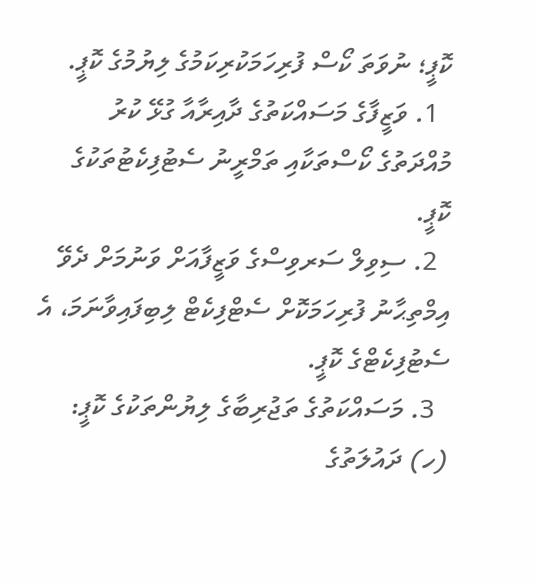ކޮޕީ؛ ނުވަތަ ކޯސް ފުރިހަމަކުރިކަމުގެ ލިޔުމުގެ ކޮޕީ.
  1. ވަޒީފާގެ މަސައްކަތުގެ ދާއިރާއާ ގުޅޭ ކުރު މުއްދަތުގެ ކޯސްތަކާއި ތަމްރީނު ސެޓުފިކެޓުތަކުގެ ކޮޕީ.
  2. ސިވިލް ސަރވިސްގެ ވަޒީފާއަށް ވަނުމަށް ދެވޭ އިމްތިޙާނު ފުރިހަމަކޮށް ސެޓްފިކެޓް ލިބިފައިވާނަމަ، އެ ސެޓުފިކެޓްގެ ކޮޕީ.
  3. މަސައްކަތުގެ ތަޖުރިބާގެ ލިޔުންތަކުގެ ކޮޕީ:
(ހ) ދައުލަތުގެ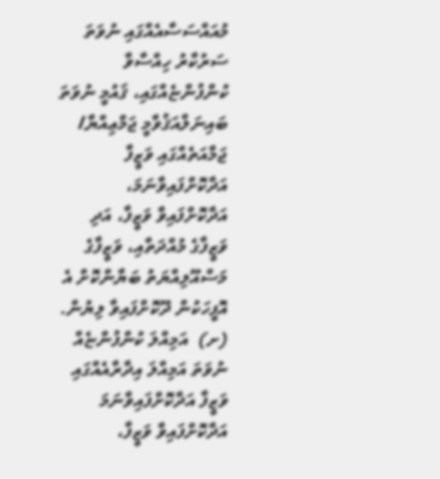މުއައްސަސާއެއްގައި ނުވަތަ ސަރުކާރު ހިއްސާވާ ކުންފުންޏެއްގައި، ޤައުމީ ނުވަތަ ބައިނަލްއަޤުވާމީ ޖަމްޢިއްޔާ/ ޖަމާއަތެއްގައި ވަޒީފާ އަދާކޮށްފައިވާނަމަ، އަދާކޮށްފައިވާ ވަޒީފާ، އަދި ވަޒީފާގެ މުއްދަތާއި، ވަޒީފާގެ މަސްއޫލިއްޔަތު ބަޔާންކޮށް އެ އޮފީހަކުން ދޫކޮށްފައިވާ ލިޔުން.
(ށ)  އަމިއްލަ ކުންފުންޏެއް ނުވަތަ އަމިއްލަ އިދާރާއެއްގައި ވަޒީފާ އަދާކޮށްފައިވާނަމަ އަދާކޮށްފައިވާ ވަޒީފާ،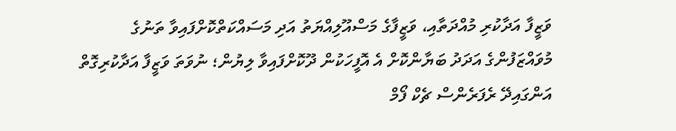ވަޒީފާ އަދާކުރި މުއްދަތާއި، ވަޒީފާގެ މަސްއޫލިއްޔަތު އަދި މަސައްކަތްކޮށްފައިވާ ތަނުގެ މުވައްޒަފުންގެ އަދަދު ބަޔާންކޮށް އެ އޮފީހަކުން ދޫކޮށްފައިވާ ލިޔުން؛ ނުވަތަ ވަޒީފާ އަދާކުރިގޮތް އަންގައިދޭ ރެފަރެންސް ޗެކް ފޯމް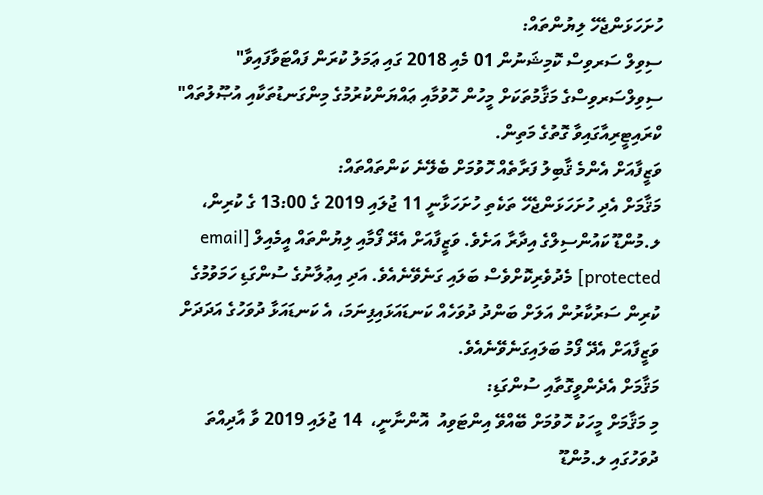ހުށަހަޅަންޖެހޭ ލިޔުންތައް:
ސިވިލް ސަރވިސް ކޮމިޝަނުން 01 މެއި 2018 ގައި ޢަމަލު ކުރަން ފައްޓަވާފައިވާ" ސިވިލްސަރވިސްގެ މަޤާމުތަކަށް މީހުން ހޮވުމާއި ޢައްޔަންކުރުމުގެ މިންގަނޑުތަކާއި އުޞޫލުތައް" ކްރައިޓީރިއާގައިވާ ގޮތުގެ މަތިން.
ވަޒީފާއަށް އެންމެ ޤާބިލު ފަރާތެއް ހޮވުމަށް ބެލޭނެ ކަންތައްތައް:
މަޤާމަށް އެދި ހުށަހަޅަންޖެހޭ ތަކެތި ހުށަހަޅާނީ 11 ޖުލައި 2019 ގެ 13:00 ގެ ކުރިން، ލ.މުންޑޫ ކައުންސިލްގެ އިދާރާ އަށެވެ. ވަޒީފާއަށް އެދޭ ފޯމާއި ލިޔުންތައް އީމެއިލް [email protected] މެދުވެރިކޮށްވެސް ބަލައި ގަނެވޭނެއެވެ. އަދި އިޢުލާނުގެ ސުންގަޑި ހަމަވުމުގެ  ކުރިން ސަރުކާރުން އަލަށް ބަންދު ދުވަހެއް ކަނޑައަޅައިފިނަމަ، އެ ކަނޑައަޅާ ދުވަހުގެ އަދަދަށް ވަޒީފާއަށް އެދޭ ފޯމު ބަލައިގަނެވޭނެއެވެ.
މަޤާމަށް އެދެންވީގޮތާއި ސުންގަޑި:
މި މަޤާމަށް މީހަކު ހޮވުމަށް ބޭއްވޭ އިންޓަވިއު  އޮންނާނީ،  14 ޖުލައި 2019 ވާ އާދިއްތަ ދުވަހުގައި ލ.މުންޑޫ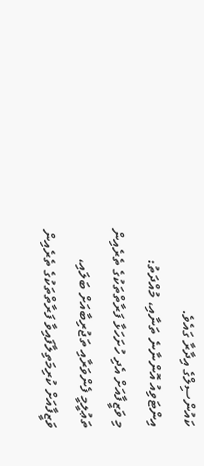ކައުންސިލްގެ އިދާރާ ގައެވެ.
އިންޓަވިއު އޮންނާނެ ތަނާއި، މުއްދަތު:
މި ވަޒީފާއަށް އެދި ހުށަހަޅާ ފަރާތްތަކުގެ ތެރެއިން ތަޢުލީމީ ފެންވަރާއި ތަޖުރިބާއަށް ބަލައި، ވަޒީފާއަށް ކުރިމަތިލާފައިވާ ފަރާތްތަކުގެ ތެރެއިން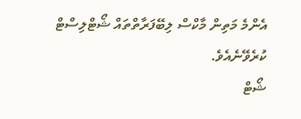އެންމެ މަތިން މާކްސް ލިބޭފަރާތްތައް ޝޯޓްލިސްޓް ކުރެވޭނެއެވެ.
ޝޯޓް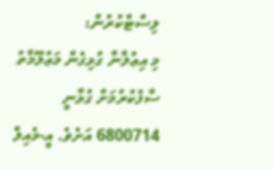ލިސްޓްކުރުން:
މި އިޢުލާނާ ގުޅިގެން މަޢުލޫމާތު ސާފުކުރުމަށް ގުޅާނީ 6800714 އަށެވެ. އީ-މެއިލް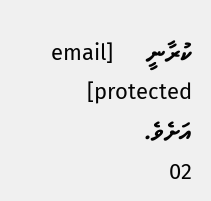ކުރާނީ      [email protected] އަށެވެ.
02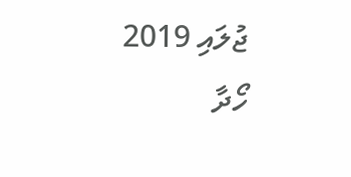ޖުލައި 2019
ހޯދާ